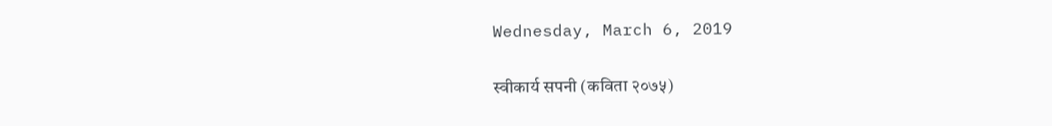Wednesday, March 6, 2019

स्वीकार्य सपनी (कविता २०७५)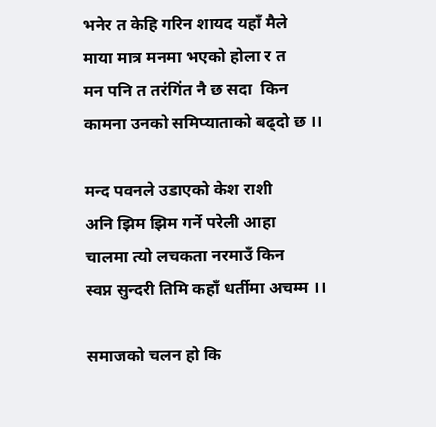भनेर त केहि गरिन शायद यहाँ मैले
माया मात्र मनमा भएको होला र त
मन पनि त तरंगिंत नै छ सदा  किन
कामना उनको समिप्याताको बढ्दो छ ।।

मन्द पवनले उडाएको केश राशी
अनि झिम झिम गर्ने परेली आहा
चालमा त्यो लचकता नरमाउँ किन
स्वप्न सुन्दरी तिमि कहाँ धर्तीमा अचम्म ।।

समाजको चलन हो कि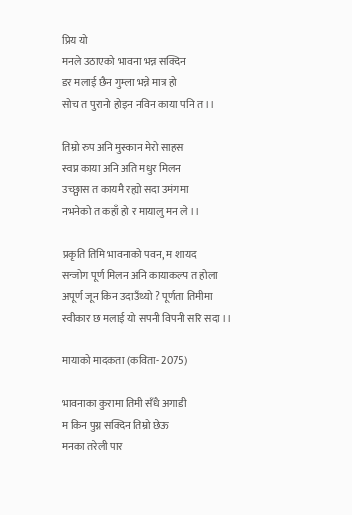प्रिय यो
मनले उठाएको भावना भन्न सक्दिन
डर मलाई छैन गुम्ला भन्ने मात्र हो
सोच त पुरानो होइन नविन काया पनि त ।।

तिम्रो रुप अनि मुस्कान मेरो साहस
स्वप्न काया अनि अति मधुर मिलन
उच्छ्वास त कायमै रह्यो सदा उमंगमा
नभनेको त कहाँ हो र मायालु मन ले ।।

प्रकृति तिमि भावनाको पवन, म शायद
सन्जोग पूर्ण मिलन अनि कायाकल्प त होला
अपूर्ण जून किन उदाउँथ्यो ? पूर्णता तिमीमा
स्वीकार छ मलाई यो सपनी विपनी सरि सदा ।।

मायाको मादकता (कविता- 2075)

भावनाका कुरामा तिमी सँधै अगाडी
म किन पुग्न सक्दिन तिम्रो छेऊ
मनका तरेली पार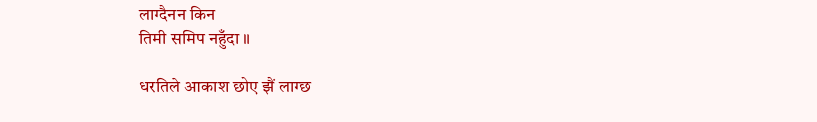लाग्दैनन किन
तिमी समिप नहुँदा ॥

धरतिले आकाश छोए झैं लाग्छ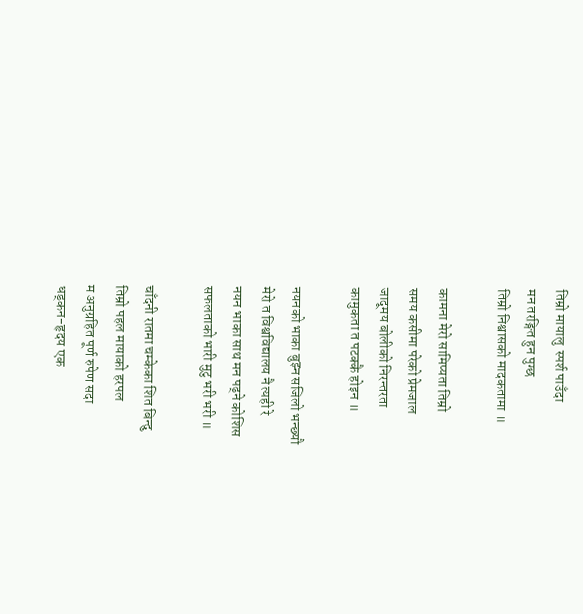तिम्रो मायालु  स्पर्श पाउँदा
मन तरङ्गित हुन पुग्छ
तिम्रो निश्वासको मादकतामा ॥

कामना मेरो सामिप्यता तिम्रो
समय कसीमा परेको प्रेमजाल
जादूमय बोलीको निरन्तरता
कामुकता त पटक्कै होइन ॥

नयनको भाका बुझ्न सजिलो भन्छ्यौ
मेरो त विश्वविद्यालय नै त्यही रे
नयन भाका साथ मन पढ्ने कोशिस
सफलताको भारी मुटु भरी भरी ॥

चाँदनी रातमा चम्केका शित बिन्दु
तिम्रो पहल मायाको हरपल
म अनुग्रहित पूर्ण रुपेण सदा
धड्कन-हृदय एक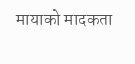मायाको मादकता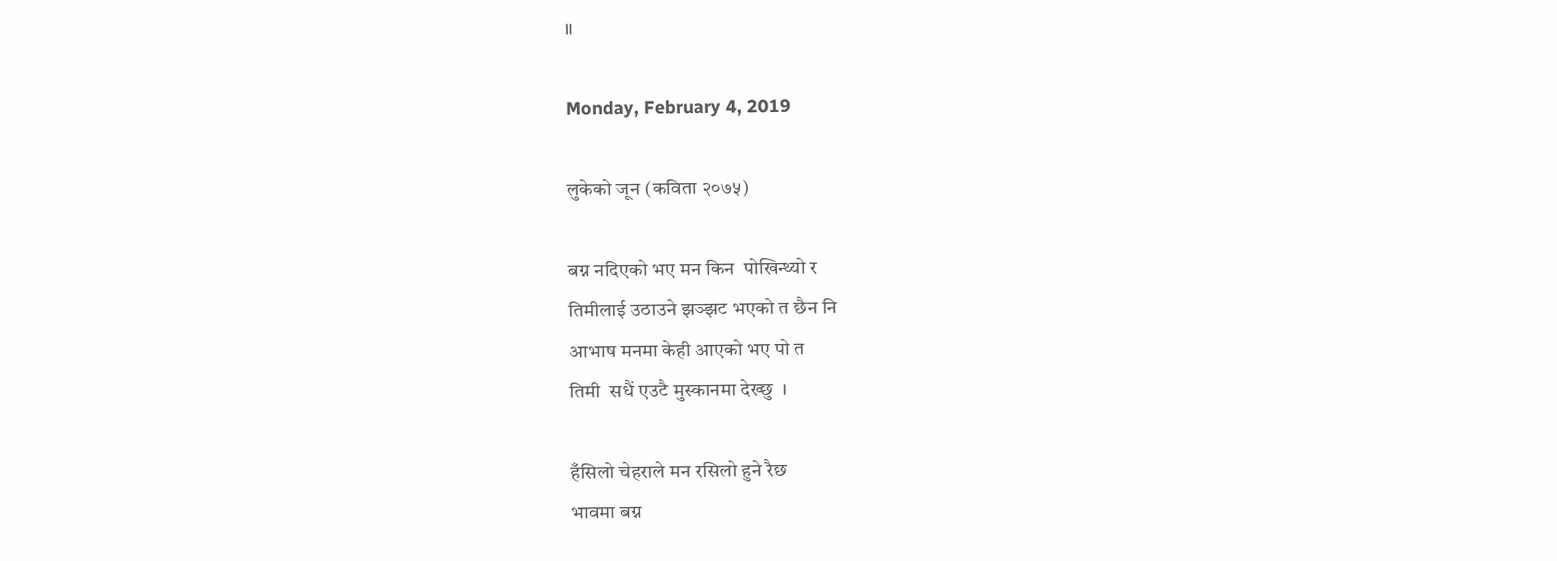॥

Monday, February 4, 2019

लुकेको जून (कविता २०७५)

बग्न नदिएको भए मन किन  पोखिन्थ्यो र
तिमीलाई उठाउने झञ्झट भएको त छैन नि
आभाष मनमा केही आएको भए पो त
तिमी  सधैं एउटै मुस्कानमा देख्छु  ।

हँसिलो चेहराले मन रसिलो हुने रैछ
भावमा बग्न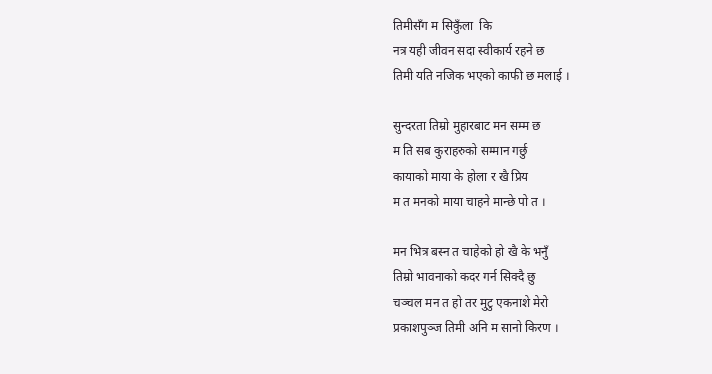तिमीसँग म सिकुँला  कि
नत्र यही जीवन सदा स्वीकार्य रहने छ
तिमी यति नजिक भएको काफी छ मलाई ।

सुन्दरता तिम्रो मुहारबाट मन सम्म छ
म ति सब कुराहरुको सम्मान गर्छु
कायाको माया के होला र खै प्रिय
म त मनको माया चाहने मान्छे पो त ।

मन भित्र बस्न त चाहेको हो खै के भनुँ
तिम्रो भावनाको कदर गर्न सिक्दै छु
चञ्चल मन त हो तर मुटु एकनाशे मेरो
प्रकाशपुञ्ज तिमी अनि म सानो किरण ।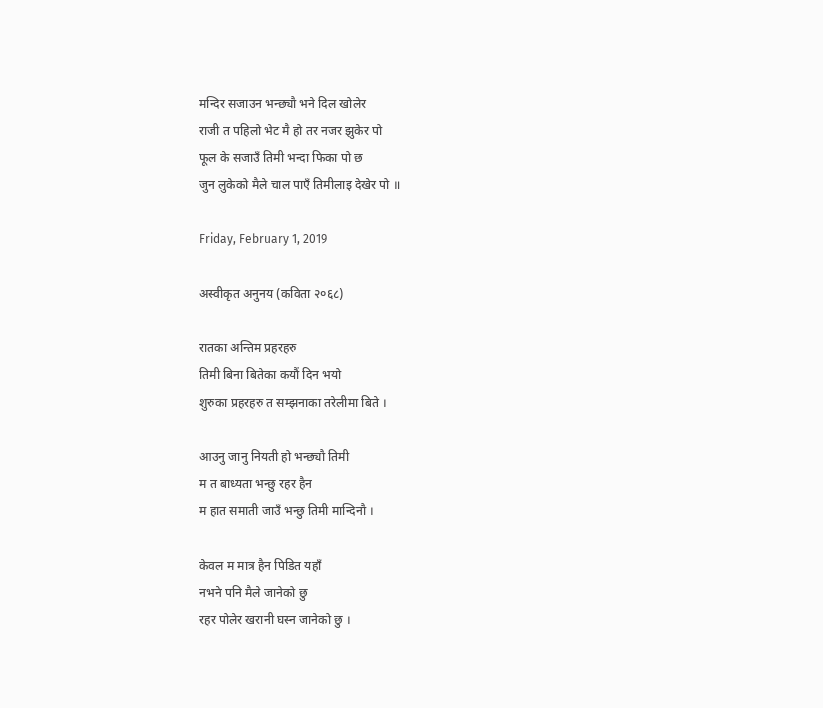मन्दिर सजाउन भन्छ्यौ भने दिल खोलेर
राजी त पहिलो भेट मै हो तर नजर झुकेर पो
फूल के सजाउँ तिमी भन्दा फिका पो छ
जुन लुकेको मैले चाल पाएँ तिमीलाइ देखेर पो ॥

Friday, February 1, 2019

अस्वीकृत अनुनय (कविता २०६८)

रातका अन्तिम प्रहरहरु
तिमी बिना बितेका कयौं दिन भयो
शुरुका प्रहरहरु त सम्झनाका तरेलीमा बिते ।

आउनु जानु नियती हो भन्छ्यौ तिमी
म त बाध्यता भन्छु रहर हैन
म हात समाती जाउँ भन्छु तिमी मान्दिनौ ।

केवल म मात्र हैन पिडित यहाँ
नभने पनि मैले जानेको छु
रहर पोलेर खरानी घस्न जानेको छु ।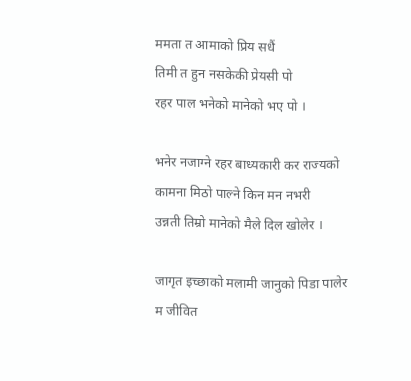ममता त आमाको प्रिय सधैं
तिमी त हुन नसकेकी प्रेयसी पो
रहर पाल भनेको मानेको भए पो ।

भनेर नजाग्ने रहर बाध्यकारी कर राज्यको
कामना मिठो पाल्ने किन मन नभरी
उन्नती तिम्रो मानेको मैले दिल खोलेर ।

जागृत इच्छाको मलामी जानुको पिडा पालेर
म जीवित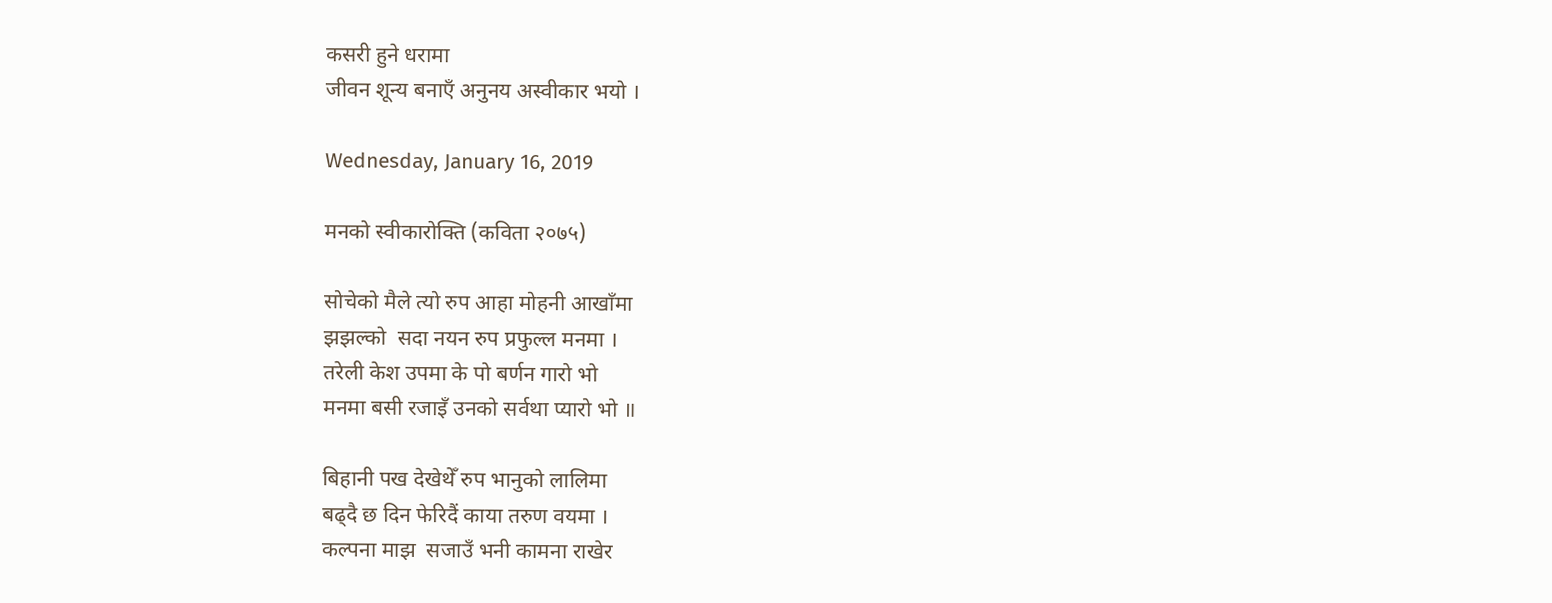कसरी हुने धरामा
जीवन शून्य बनाएँ अनुनय अस्वीकार भयो ।

Wednesday, January 16, 2019

मनको स्वीकारोक्ति (कविता २०७५)

सोचेको मैले त्यो रुप आहा मोहनी आखाँमा
झझल्को  सदा नयन रुप प्रफुल्ल मनमा ।
तरेली केश उपमा के पो बर्णन गारो भो
मनमा बसी रजाइँ उनको सर्वथा प्यारो भो ॥

बिहानी पख देखेथेँ रुप भानुको लालिमा
बढ्दै छ दिन फेरिदैं काया तरुण वयमा ।
कल्पना माझ  सजाउँ भनी कामना राखेर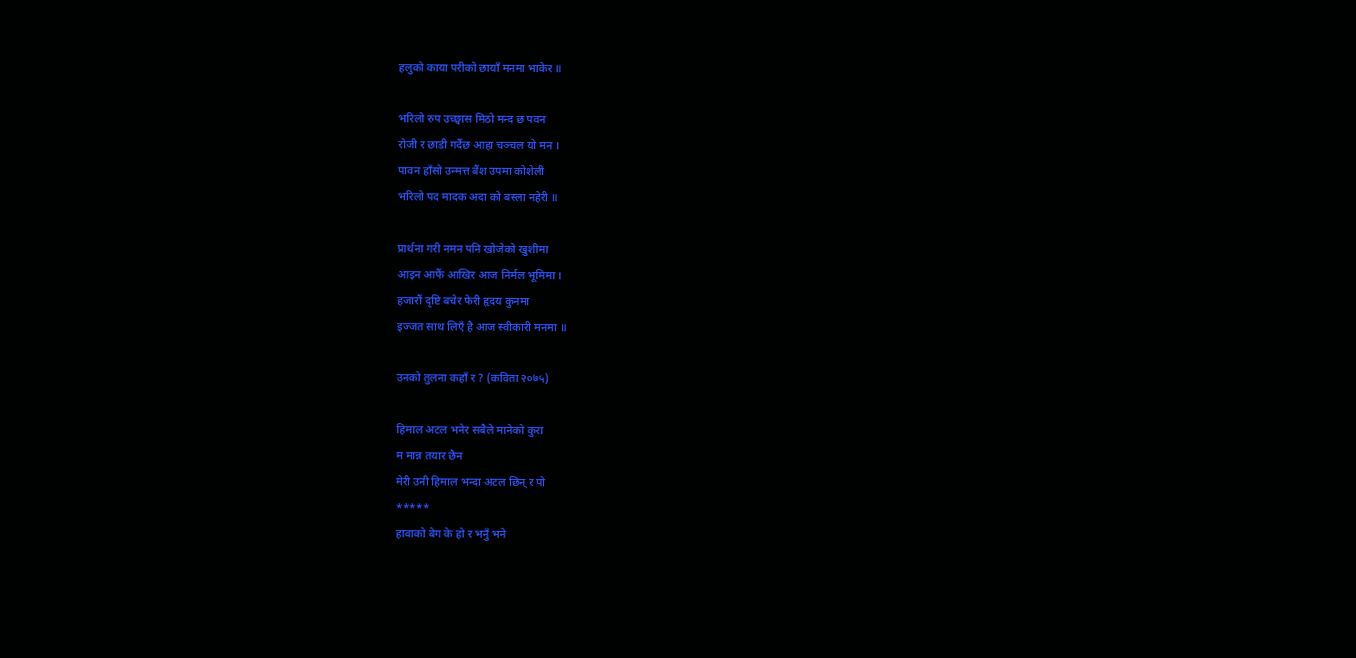हलुको काया परीको छायाँ मनमा भाकेर ॥

भरिलो रुप उच्छ्वास मिठो मन्द छ पवन
रोजी र छाडी गर्दैछ आहा चञ्चल यो मन ।
पावन हाँसो उन्मत्त बैंश उपमा कोशेली
भरिलो पद मादक अदा को बस्ला नहेरी ॥

प्रार्थना गरी नमन पनि खोजेको खुशीमा
आइन आफैं आखिर आज निर्मल भूमिमा ।
हजारौं दृष्टि बचेर फेरी हृदय कुनमा
इज्जत साथ लिएँ है आज स्वीकारी मनमा ॥

उनको तुलना कहाँ र ? (कविता २०७५)

हिमाल अटल भनेर सबैले मानेको कुरा
म मान्न तयार छैन
मेरी उनी हिमाल भन्दा अटल छिन् र पो
*****
हावाको बेग के हो र भनुँ भने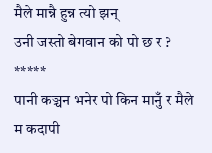मैले मान्नै हुन्न त्यो झन्
उनी जस्तो बेगवान को पो छ र ?
*****
पानी कञ्चन भनेर पो किन मानुँ र मैले
म कदापी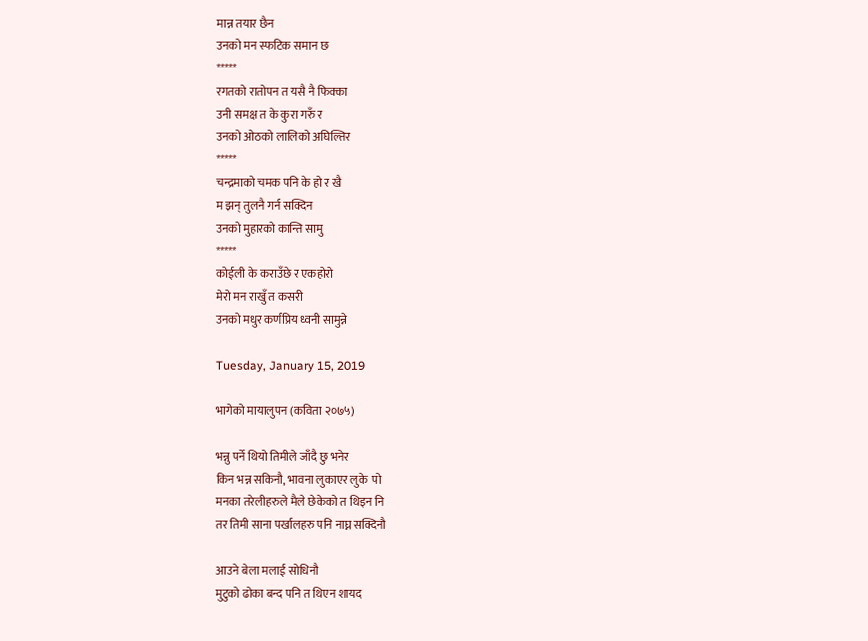मान्न तयार छैन
उनको मन स्फटिक समान छ
*****
रगतको रातोपन त यसै नै फिक्का
उनी समक्ष त के कुरा गरुँ र
उनको ओठको लालिको अघिल्तिर
*****
चन्द्रमाको चमक पनि के हो र खै
म झन् तुलनै गर्न सक्दिन
उनको मुहारको कान्ति सामु
*****
कोईली के कराउँछे र एकहोरो
मेरो मन राखुँ त कसरी
उनको मधुर कर्णप्रिय ध्वनी सामुन्ने

Tuesday, January 15, 2019

भागेको मायालुपन (कविता २०७५)

भन्नु पर्ने थियो तिमीले जाँदै छु भनेर
किन भन्न सकिनौ, भावना लुकाएर लुके  पो
मनका तरेलीहरुले मैले छेकेको त थिइन नि
तर तिमी साना पर्खालहरु पनि नाघ्न सक्दिनौ

आउने बेला मलाई सोधिनौ
मुटुको ढोका बन्द पनि त थिएन शायद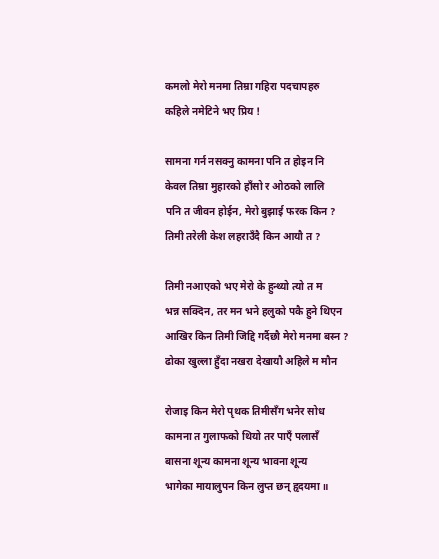कमलो मेरो मनमा तिम्रा गहिरा पदचापहरु
कहिले नमेटिने भए प्रिय !

सामना गर्न नसक्नु कामना पनि त होइन नि
केवल तिम्रा मुहारको हाँसो र ओठको लालि
पनि त जीवन होईन, मेरो बुझाई फरक किन ?
तिमी तरेली केश लहराउँदै किन आयौ त ?

तिमी नआएको भए मेरो के हुन्थ्यो त्यो त म
भन्न सक्दिन, तर मन भने हलुको पकै हुने थिएन
आखिर किन तिमी जिद्दि गर्दैछौ मेरो मनमा बस्न ?
ढोका खुल्ला हुँदा नखरा देखायौ अहिले म मौन

रोजाइ किन मेरो पृथक तिमीसँग भनेर सोध
कामना त गुलाफको थियो तर पाएँ पलासँ
बासना शून्य कामना शून्य भावना शून्य
भागेका मायालुपन किन लुप्त छन् हृदयमा ॥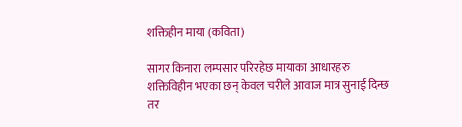शक्तिहीन माया (कविता)

सागर किनारा लम्पसार परिरहेछ मायाका आधारहरु शक्तिविहीन भएका छन् केवल चरीले आवाज मात्र सुनाई दिन्छ तर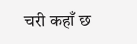चरी कहाँ छ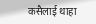कसैलाई थाहा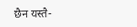छैन यस्तै-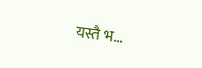यस्तै भ...